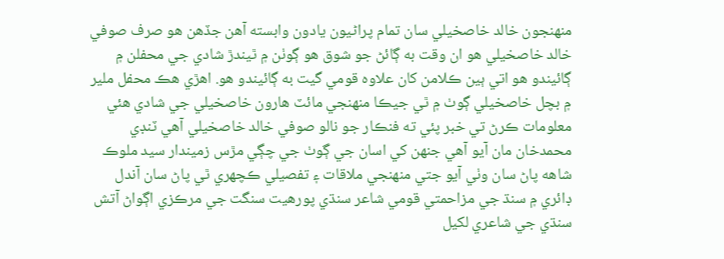منھنجون خالد خاصخيلي سان تمام پراڻيون يادون وابسته آھن جڏھن ھو صرف صوفي خالد خاصخيلي ھو ان وقت به ڳائڻ جو شوق ھو ڳوٺن ۾ ٿيندڙ شادي جي محفلن ۾ ڳائيندو ھو اتي ٻين ڪلامن کان علاوه قومي گيت به ڳائيندو ھو. اھڙي ھڪ محفل ملير ۾ بچل خاصخيلي ڳوٺ ۾ ٿي جيڪا منھنجي مائٽ ھارون خاصخيلي جي شادي ھئي معلومات ڪرڻ تي خبر پئي ته فنڪار جو نالو صوفي خالد خاصخيلي آھي ٽنڊي محمدخان مان آيو آھي جنھن کي اسان جي ڳوٺ جي چڳي مڙس زميندار سيد ملوڪ شاهه پاڻ سان وٺي آيو جتي منھنجي ملاقات ۽ تفصيلي ڪچھري ٿي پاڻ سان آندل ڊائري ۾ سنڌ جي مزاحمتي قومي شاعر سنڌي پورھيت سنگت جي مرڪزي اڳواڻ آتش سنڌي جي شاعري لکيل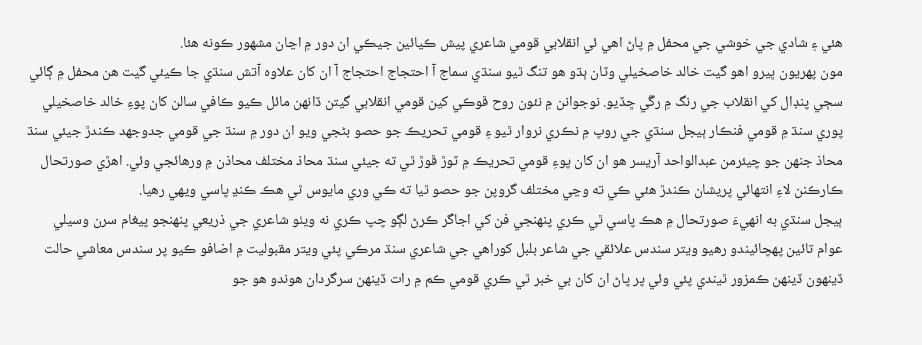ھئي ۽ شادي جي خوشي جي محفل ۾ پاڻ اھي ئي انقلابي قومي شاعري پيش ڪيائين جيڪي ان دور ۾ اڃان مشھور ڪونه ھئا.
مون پھريون ڀيرو اھو گيت خالد خاصخيلي وٽان ٻڌو ھو تنگ ٿيو سنڌي سماج آ احتجاج احتجاج آ ان کان علاوه آتش سنڌي جا ڪيئي گيت ھن محفل ۾ ڳائي سڄي پنڊال کي انقلاب جي رنگ ۾ رڱي ڇڏيو. نوجوانن ۾ نئون روح ڦوڪي کين قومي انقلابي گيتن ڏانھن مائل ڪيو ڪافي سالن کان پوءِ خالد خاصخيلي پوري سنڌ ۾ قومي فنڪار ٻيجل سنڌي جي روپ ۾ نڪري نروار ٿيو ۽ قومي تحريڪ جو حصو بڻجي ويو ان دور ۾ سنڌ جي قومي جدوجھد ڪندڙ جيئي سنڌ محاذ جنھن جو چيئرمن عبدالواحد آريسر ھو ان کان پوءِ قومي تحريڪ ۾ ٽوڙ ڦوڙ ٿي ته جيئي سنڌ محاذ مختلف محاذن ۾ ورھائجي وئي. اھڙي صورتحال ڪارڪنن لاءِ انتھائي پريشان ڪندڙ ھئي ڪي ته وڃي مختلف گروپن جو حصو ٿيا ته ڪي وري مايوس ٿي ھڪ ڪنڍ پاسي ويھي رھيا.
ٻيجل سنڌي به انھيءَ صورتحال ۾ ھڪ پاسي ٿي ڪري پنھنجي فن کي اجاگر ڪرڻ لڳو چپ ڪري نه ويٺو شاعري جي ذريعي پنھنجو پيغام سرن وسيلي عوام تائين پھچائيندو رھيو ويتر سندس علائقي جي شاعر بلبل کوراھي جي شاعري سنڌ مرڪي پئي ويتر مقبوليت ۾ اضافو ڪيو پر سندس معاشي حالت ڏينھون ڏينھن ڪمزور ٿيندي پئي وئي پر پاڻ ان کان بي خبر ٿي ڪري قومي ڪم ۾ رات ڏينھن سرگردان ھوندو ھو جو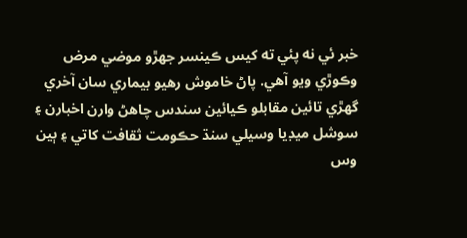خبر ئي نه پئي ته کيس ڪينسر جھڙو موضي مرض وڪوڙي ويو آھي. پاڻ خاموش رھيو بيماري سان آخري گھڙي تائين مقابلو ڪيائين سندس چاھڻ وارن اخبارن ۽ سوشل ميڊيا وسيلي سنڌ حڪومت ثقافت کاتي ۽ ٻين وس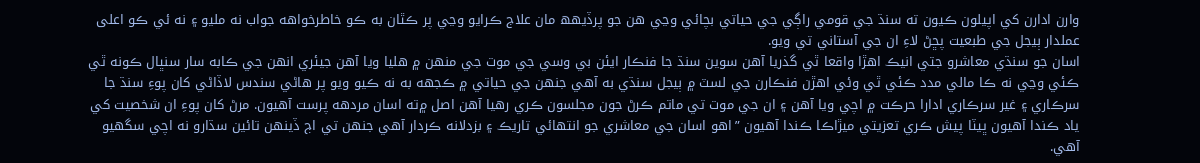وارن ادارن کي اپيلون ڪيون ته سنڌ جي قومي راڳي جي حياتي بچائي وڃي ھن جو پرڏيهھ مان علاج ڪرايو وڃي پر ڪٿان به ڪو خاطرخواهه جواب نه مليو ۽ نه ئي ڪو اعلى عملدار ٻيجل جي طبعيت پڇڻ لاءِ ان جي آستاني تي ويو.
اسان جو سنڌي معاشرو جتي انيڪ اھڙا واقعا ٿي گذريا آھن سوين سنڌ جا فنڪار ايئن بي وسي جي موت جي منھن ۾ ھليا ويا آھن جيئري انھن جي ڪابه سار سنڀال ڪونه ٿي ڪئي وڃي نه ڪا مالي مدد ڪئي ٿي وئي اھڙن فنڪارن جي لسٽ ۾ ٻيجل سنڌي به آھي جنھن جي حياتي ۾ ڪجهه به نه ڪيو ويو پر ھاڻي سندس لاڏاڻي کان پوءِ سنڌ جا سرڪاري ۽ غير سرڪاري ادارا حرڪت ۾ اچي ويا آھن ۽ ان جي موت تي ماتم ڪرڻ جون مجلسون ڪري رھيا آھن اصل ۾ته اسان مردهه پرست آھيون. مرڻ کان پوءِ ان شخصيت کي ياد ڪندا آھيون ڀيٽا پيش ڪري تعزيتي ميڙاڪا ڪندا آھيون ”اھو اسان جي معاشري جو انتھائي تاريڪ ۽ بزدلانه ڪردار آھي جنھن تي اڄ ڏينھن تائين سڌارو نه اچي سگھيو آھي.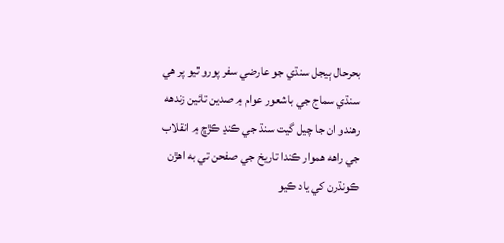بحرحال ٻيجل سنڌي جو عارضي سفر پورو ٿيو پر ھي سنڌي سماج جي باشعور عوام ۾ صدين تائين زندهه رھندو ان جا چيل گيت سنڌ جي ڪنڍ ڪڙڇ ۾ انقلاب جي راهه ھموار ڪندا تاريخ جي صفحن تي به اھڙن ڪونڌرن کي ياد ڪيو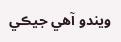ويندو آھي جيڪي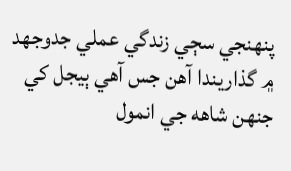پنھنجي سڄي زندگي عملي جدوجھد ۾ گذاريندا آھن جس آھي ٻيجل کي جنھن شاهه جي انمول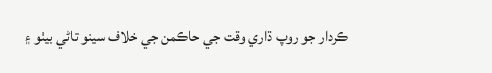ڪردار جو روپ ڌاري وقت جي حاڪمن جي خلاف سينو تاڻي بيٺو ۽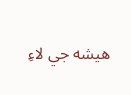ھيشه جي لاءِ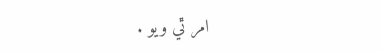امر ٿي ويو .